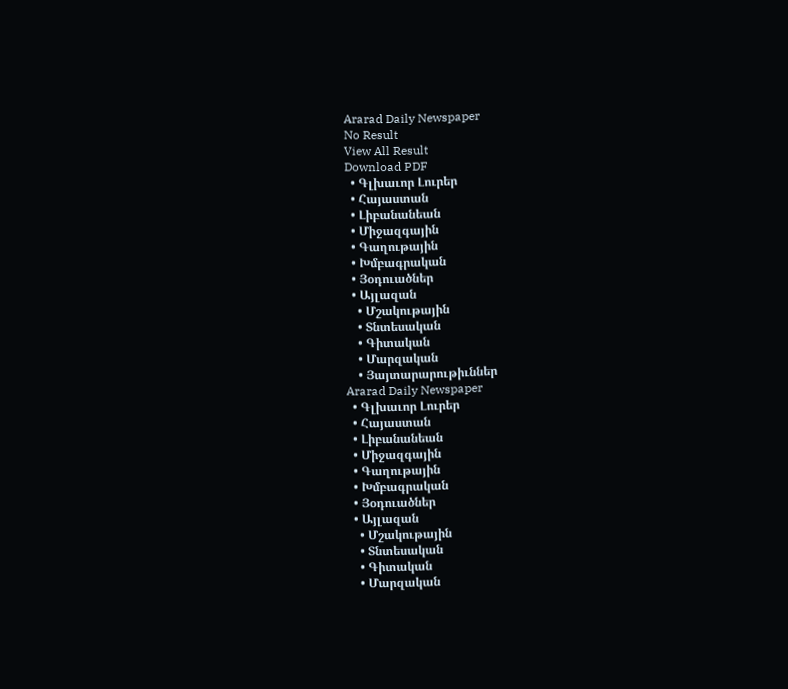Ararad Daily Newspaper
No Result
View All Result
Download PDF
  • Գլխաւոր Լուրեր
  • Հայաստան
  • Լիբանանեան
  • Միջազգային
  • Գաղութային
  • Խմբագրական
  • Յօդուածներ
  • Այլազան
    • Մշակութային
    • Տնտեսական
    • Գիտական
    • Մարզական
    • Յայտարարութիւններ
Ararad Daily Newspaper
  • Գլխաւոր Լուրեր
  • Հայաստան
  • Լիբանանեան
  • Միջազգային
  • Գաղութային
  • Խմբագրական
  • Յօդուածներ
  • Այլազան
    • Մշակութային
    • Տնտեսական
    • Գիտական
    • Մարզական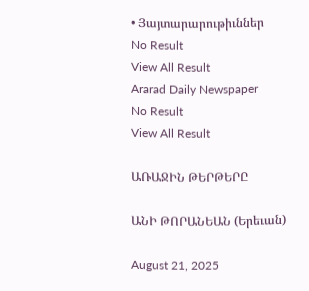• Յայտարարութիւններ
No Result
View All Result
Ararad Daily Newspaper
No Result
View All Result

ԱՌԱՋԻՆ ԹԵՐԹԵՐԸ

ԱՆԻ ԹՈՐԱՆԵԱՆ (Երեւան)

August 21, 2025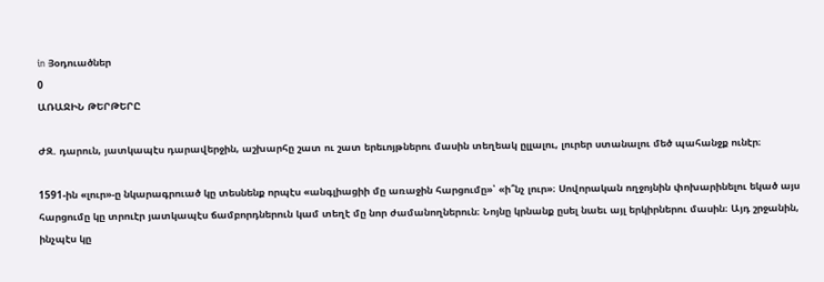in Յօդուածներ
0
ԱՌԱՋԻՆ ԹԵՐԹԵՐԸ

ԺԶ. դարուն, յատկապէս դարավերջին, աշխարհը շատ ու շատ երեւոյթներու մասին տեղեակ ըլլալու, լուրեր ստանալու մեծ պահանջք ունէր։

1591-ին «լուր»-ը նկարագրուած կը տեսնենք որպէս «անգլիացիի մը առաջին հարցումը»՝ «ի՞նչ լուր»։ Սովորական ողջոյնին փոխարինելու եկած այս հարցումը կը տրուէր յատկապէս ճամբորդներուն կամ տեղէ մը նոր ժամանողներուն։ Նոյնը կրնանք ըսել նաեւ այլ երկիրներու մասին։ Այդ շրջանին, ինչպէս կը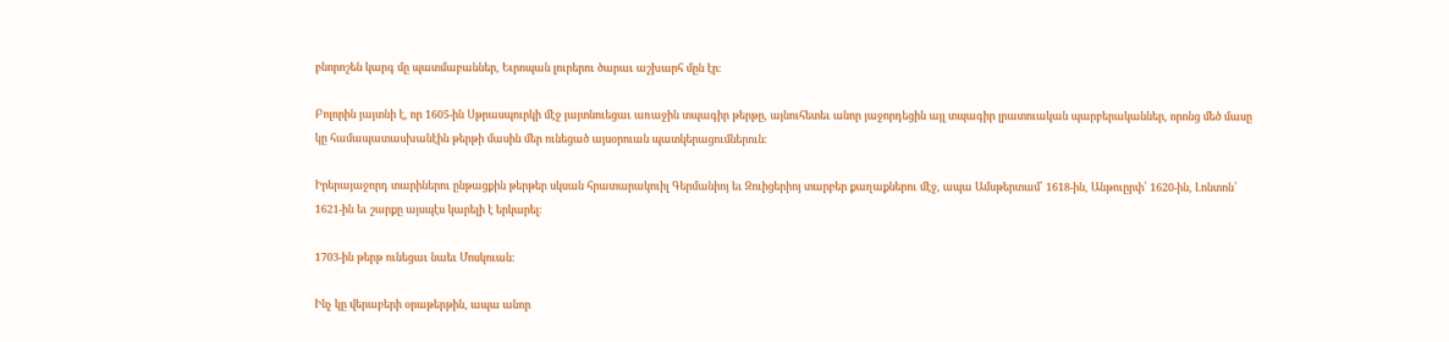բնորոշեն կարգ մը պատմաբաններ, Եւրոպան լուրերու ծարաւ աշխարհ մըն էր։

Բոլորին յայտնի է, որ 1605-ին Սթրասպուրկի մէջ յայտնուեցաւ առաջին տպագիր թերթը, այնուհետեւ անոր յաջորդեցին այլ տպագիր լրատուական պարբերականներ, որոնց մեծ մասը կը համապատասխանէին թերթի մասին մեր ունեցած այսօրուան պատկերացումներուն։

Իրերայաջորդ տարիներու ընթացքին թերթեր սկսան հրատարակուիլ Գերմանիոյ եւ Զուիցերիոյ տարբեր քաղաքներու մէջ, ապա Ամսթերտամ՝ 1618-ին, Անթուըրփ՝ 1620-ին, Լոնտոն՝ 1621-ին եւ շարքը այսպէս կարելի է երկարել։

1703-ին թերթ ունեցաւ նաեւ Մոսկուան։

Ինչ կը վերաբերի օրաթերթին, ապա անոր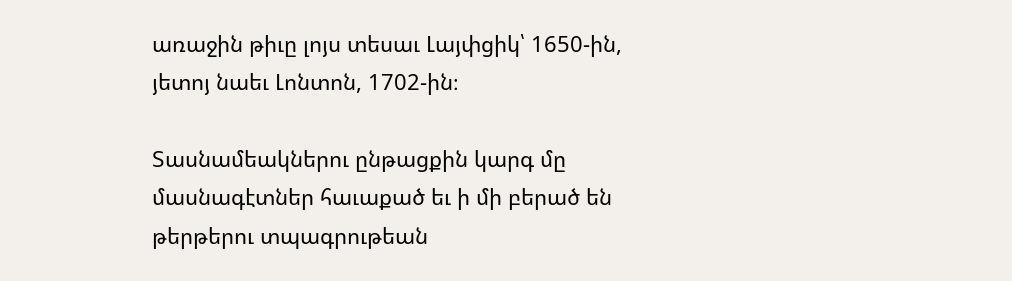առաջին թիւը լոյս տեսաւ Լայփցիկ՝ 1650-ին,  յետոյ նաեւ Լոնտոն, 1702-ին։

Տասնամեակներու ընթացքին կարգ մը մասնագէտներ հաւաքած եւ ի մի բերած են թերթերու տպագրութեան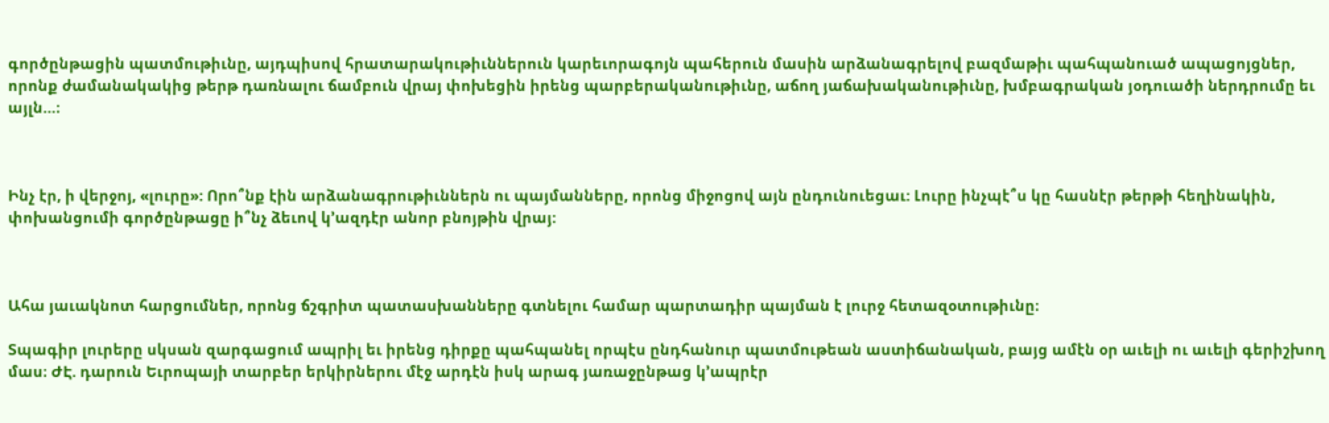գործընթացին պատմութիւնը, այդպիսով հրատարակութիւններուն կարեւորագոյն պահերուն մասին արձանագրելով բազմաթիւ պահպանուած ապացոյցներ, որոնք ժամանակակից թերթ դառնալու ճամբուն վրայ փոխեցին իրենց պարբերականութիւնը, աճող յաճախականութիւնը, խմբագրական յօդուածի ներդրումը եւ այլն…։



Ինչ էր, ի վերջոյ, «լուրը»: Որո՞նք էին արձանագրութիւններն ու պայմանները, որոնց միջոցով այն ընդունուեցաւ: Լուրը ինչպէ՞ս կը հասնէր թերթի հեղինակին, փոխանցումի գործընթացը ի՞նչ ձեւով կ’ազդէր անոր բնոյթին վրայ:



Ահա յաւակնոտ հարցումներ, որոնց ճշգրիտ պատասխանները գտնելու համար պարտադիր պայման է լուրջ հետազօտութիւնը։

Տպագիր լուրերը սկսան զարգացում ապրիլ եւ իրենց դիրքը պահպանել որպէս ընդհանուր պատմութեան աստիճանական, բայց ամէն օր աւելի ու աւելի գերիշխող մաս։ ԺԷ. դարուն Եւրոպայի տարբեր երկիրներու մէջ արդէն իսկ արագ յառաջընթաց կ’ապրէր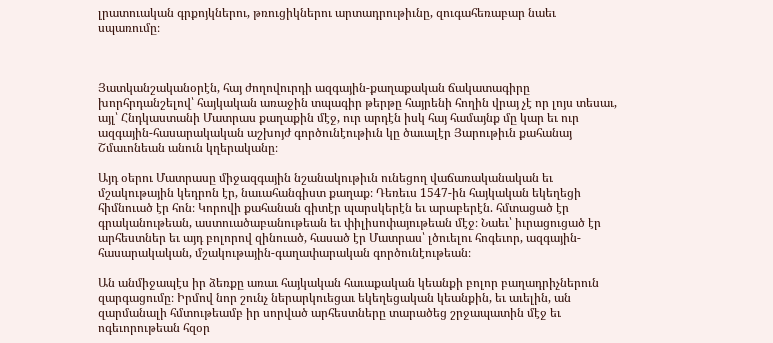լրատուական գրքոյկներու, թռուցիկներու արտադրութիւնը, զուգահեռաբար նաեւ սպառումը։



Յատկանշականօրէն, հայ ժողովուրդի ազգային-քաղաքական ճակատագիրը խորհրդանշելով՝ հայկական առաջին տպագիր թերթը հայրենի հողին վրայ չէ որ լոյս տեսաւ, այլ՝ Հնդկաստանի Մատրաս քաղաքին մէջ, ուր արդէն իսկ հայ համայնք մը կար եւ ուր ազգային-հասարակական աշխոյժ գործունէութիւն կը ծաւալէր Յարութիւն քահանայ Շմաւոնեան անուն կղերականը։

Այդ օերու Մատրասը միջազգային նշանակութիւն ունեցող վաճառականական եւ մշակութային կեդրոն էր, նաւահանգիստ քաղաք։ Դեռեւս 1547-ին հայկական եկեղեցի հիմնուած էր հոն։ Կորովի քահանան գիտէր պարսկերէն եւ արաբերէն. հմտացած էր գրականութեան, աստուածաբանութեան եւ փիլիսոփայութեան մէջ։ Նաեւ՝ իւրացուցած էր արհեստներ եւ այդ բոլորով զինուած, հասած էր Մատրաս՝ լծուելու հոգեւոր, ազգային-հասարակական, մշակութային-գաղափարական գործունէութեան։

Ան անմիջապէս իր ձեռքը առաւ հայկական հաւաքական կեանքի բոլոր բաղադրիչներուն զարգացումը։ Իրմով նոր շունչ ներարկուեցաւ եկեղեցական կեանքին, եւ աւելին, ան զարմանալի հմտութեամբ իր սորված արհեստները տարածեց շրջապատին մէջ եւ ոգեւորութեան հզօր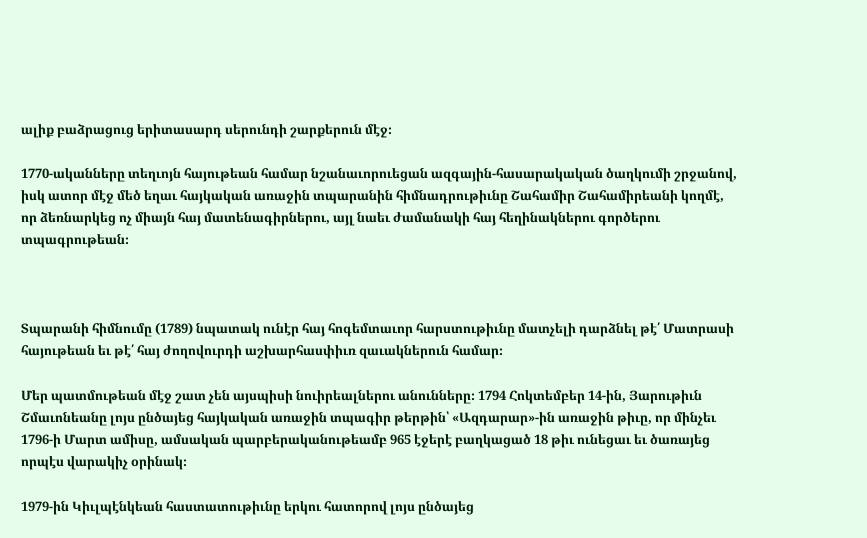ալիք բաձրացուց երիտասարդ սերունդի շարքերուն մէջ։

1770-ականները տեղւոյն հայութեան համար նշանաւորուեցան ազգային-հասարակական ծաղկումի շրջանով, իսկ ատոր մէջ մեծ եղաւ հայկական առաջին տպարանին հիմնադրութիւնը Շահամիր Շահամիրեանի կողմէ, որ ձեռնարկեց ոչ միայն հայ մատենագիրներու, այլ նաեւ ժամանակի հայ հեղինակներու գործերու տպագրութեան։



Տպարանի հիմնումը (1789) նպատակ ունէր հայ հոգեմտաւոր հարստութիւնը մատչելի դարձնել թէ՛ Մատրասի հայութեան եւ թէ՛ հայ ժողովուրդի աշխարհասփիւռ զաւակներուն համար։

Մեր պատմութեան մէջ շատ չեն այսպիսի նուիրեալներու անունները։ 1794 Հոկտեմբեր 14-ին, Յարութիւն Շմաւոնեանը լոյս ընծայեց հայկական առաջին տպագիր թերթին՝ «Ազդարար»-ին առաջին թիւը, որ մինչեւ 1796-ի Մարտ ամիսը, ամսական պարբերականութեամբ 965 էջերէ բաղկացած 18 թիւ ունեցաւ եւ ծառայեց որպէս վարակիչ օրինակ։

1979-ին Կիւլպէնկեան հաստատութիւնը երկու հատորով լոյս ընծայեց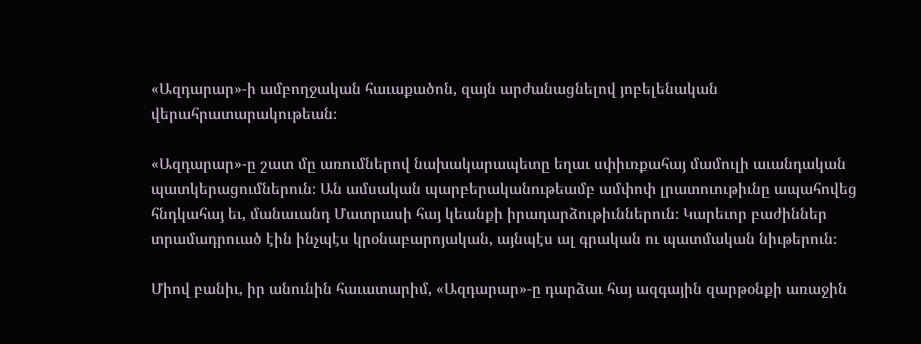«Ազդարար»-ի ամբողջական հաւաքածոն, զայն արժանացնելով յոբելենական  վերահրատարակութեան։

«Ազդարար»-ը շատ մը առումներով նախակարապետը եղաւ սփիւռքահայ մամուլի աւանդական պատկերացումներուն։ Ան ամսական պարբերականութեամբ ամփոփ լրատուութիւնը ապահովեց հնդկահայ եւ, մանաւանդ Մատրասի հայ կեանքի իրադարձութիւններուն։ Կարեւոր բաժիններ տրամադրուած էին ինչպէս կրօնաբարոյական, այնպէս ալ գրական ու պատմական նիւթերուն։

Միով բանիւ, իր անունին հաւատարիմ, «Ազդարար»-ը դարձաւ հայ ազգային զարթօնքի առաջին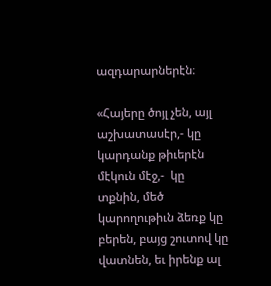ազդարարներէն։

«Հայերը ծոյլ չեն, այլ աշխատասէր,- կը կարդանք թիւերէն մէկուն մէջ,-  կը տքնին, մեծ կարողութիւն ձեռք կը բերեն, բայց շուտով կը վատնեն, եւ իրենք ալ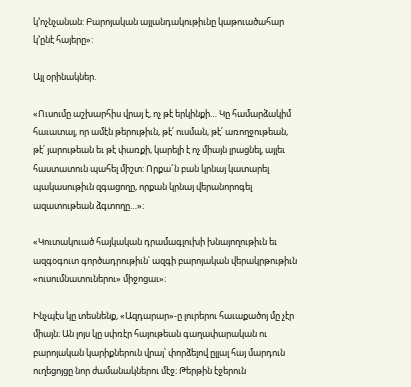կ’ոչնչանան: Բարոյական այլանդակութիւնը կաթուածահար կ’ընէ հայերը»:

Այլ օրինակներ.

«Ուսումը աշխարհիս վրայ է, ոչ թէ երկինքի… Կը համարձակիմ հաւատալ, որ ամէն թերութիւն, թէ՛ ուսման, թէ՛ առողջութեան, թէ՛ յարութեան եւ թէ փառքի, կարելի է ոչ միայն լրացնել, այլեւ հաստատուն պահել միշտ: Որքա՜ն բան կրնայ կատարել պակասութիւն զգացողը, որքան կրնայ վերանորոգել ազատութեան ձգտողը…»։

«Կուտակուած հայկական դրամագլուխի խնայողութիւն եւ ազգօգուտ գործադրութիւն՝ ազգի բարոյական վերակրթութիւն «ուսումնատուներու» միջոցաւ»։

Ինչպէս կը տեսնենք, «Ազդարար»-ը լուրերու հաւաքածոյ մը չէր միայն։ Ան լոյս կը սփռէր հայութեան գաղափարական ու բարոյական կարիքներուն վրայ՝ փորձելով ըլլալ հայ մարդուն ուղեցոյցը նոր ժամանակներու մէջ։ Թերթին էջերուն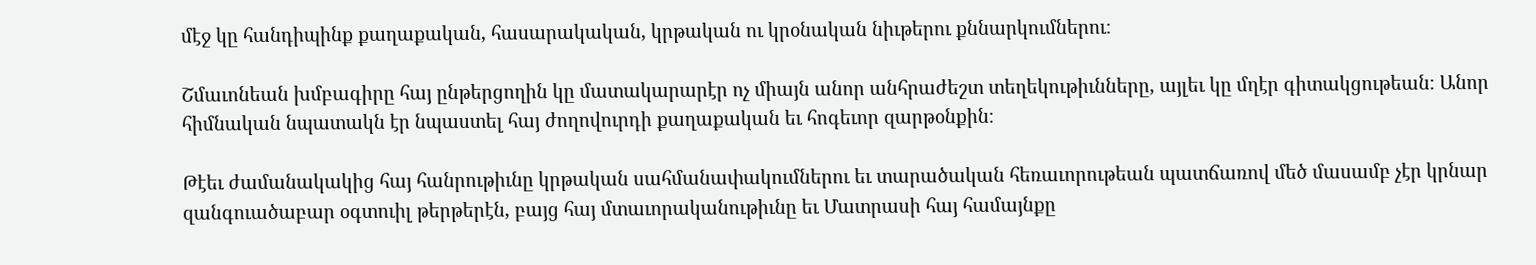մէջ կը հանդիպինք քաղաքական, հասարակական, կրթական ու կրօնական նիւթերու քննարկումներու։

Շմաւոնեան խմբագիրը հայ ընթերցողին կը մատակարարէր ոչ միայն անոր անհրաժեշտ տեղեկութիւնները, այլեւ կը մղէր գիտակցութեան։ Անոր հիմնական նպատակն էր նպաստել հայ ժողովուրդի քաղաքական եւ հոգեւոր զարթօնքին։

Թէեւ ժամանակակից հայ հանրութիւնը կրթական սահմանափակումներու եւ տարածական հեռաւորութեան պատճառով մեծ մասամբ չէր կրնար զանգուածաբար օգտուիլ թերթերէն, բայց հայ մտաւորականութիւնը եւ Մատրասի հայ համայնքը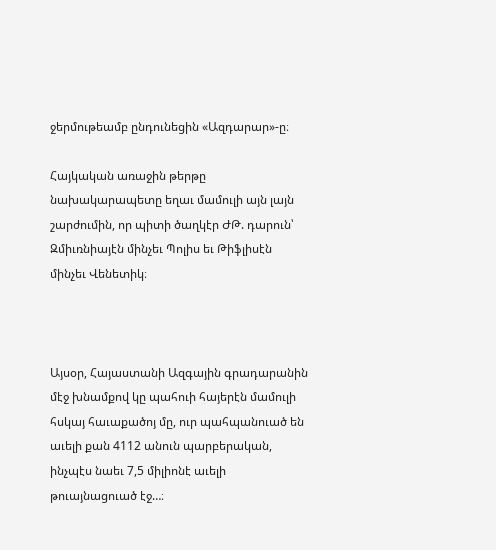ջերմութեամբ ընդունեցին «Ազդարար»-ը։

Հայկական առաջին թերթը նախակարապետը եղաւ մամուլի այն լայն շարժումին, որ պիտի ծաղկէր ԺԹ. դարուն՝ Զմիւռնիայէն մինչեւ Պոլիս եւ Թիֆլիսէն մինչեւ Վենետիկ։



Այսօր, Հայաստանի Ազգային գրադարանին մէջ խնամքով կը պահուի հայերէն մամուլի հսկայ հաւաքածոյ մը, ուր պահպանուած են աւելի քան 4112 անուն պարբերական, ինչպէս նաեւ 7,5 միլիոնէ աւելի թուայնացուած էջ…։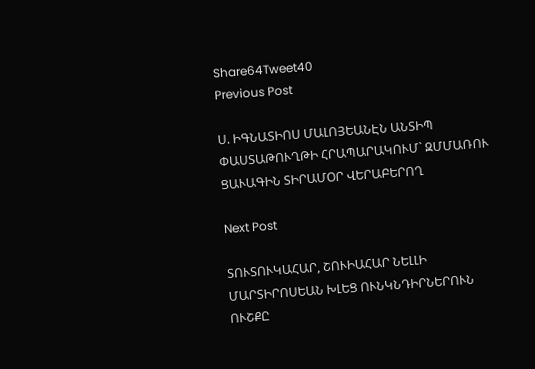Share64Tweet40
Previous Post

Ս. ԻԳՆԱՏԻՈՍ ՄԱԼՈՅԵԱՆԷՆ ԱՆՏԻՊ ՓԱՍՏԱԹՈՒՂԹԻ ՀՐԱՊԱՐԱԿՈՒՄ` ԶՄՄԱՌՈՒ ՑԱՒԱԳԻՆ ՏԻՐԱՄՕՐ ՎԵՐԱԲԵՐՈՂ

Next Post

ՏՈՒՏՈՒԿԱՀԱՐ, ՇՈՒԻԱՀԱՐ ՆԵԼԼԻ ՄԱՐՏԻՐՈՍԵԱՆ ԽԼԵՑ ՈՒՆԿՆԴԻՐՆԵՐՈՒՆ ՈՒՇՔԸ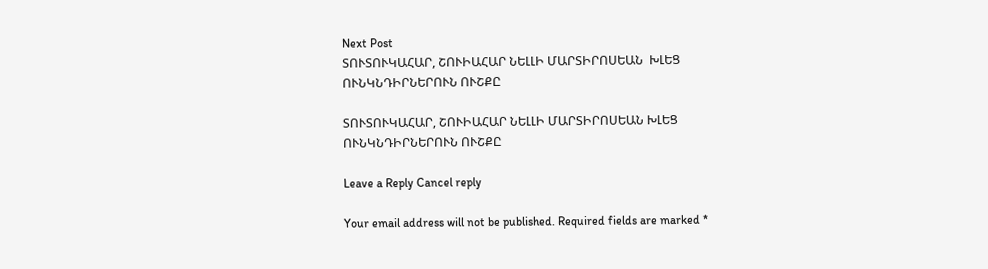Next Post
ՏՈՒՏՈՒԿԱՀԱՐ, ՇՈՒԻԱՀԱՐ ՆԵԼԼԻ ՄԱՐՏԻՐՈՍԵԱՆ  ԽԼԵՑ ՈՒՆԿՆԴԻՐՆԵՐՈՒՆ ՈՒՇՔԸ

ՏՈՒՏՈՒԿԱՀԱՐ, ՇՈՒԻԱՀԱՐ ՆԵԼԼԻ ՄԱՐՏԻՐՈՍԵԱՆ ԽԼԵՑ ՈՒՆԿՆԴԻՐՆԵՐՈՒՆ ՈՒՇՔԸ

Leave a Reply Cancel reply

Your email address will not be published. Required fields are marked *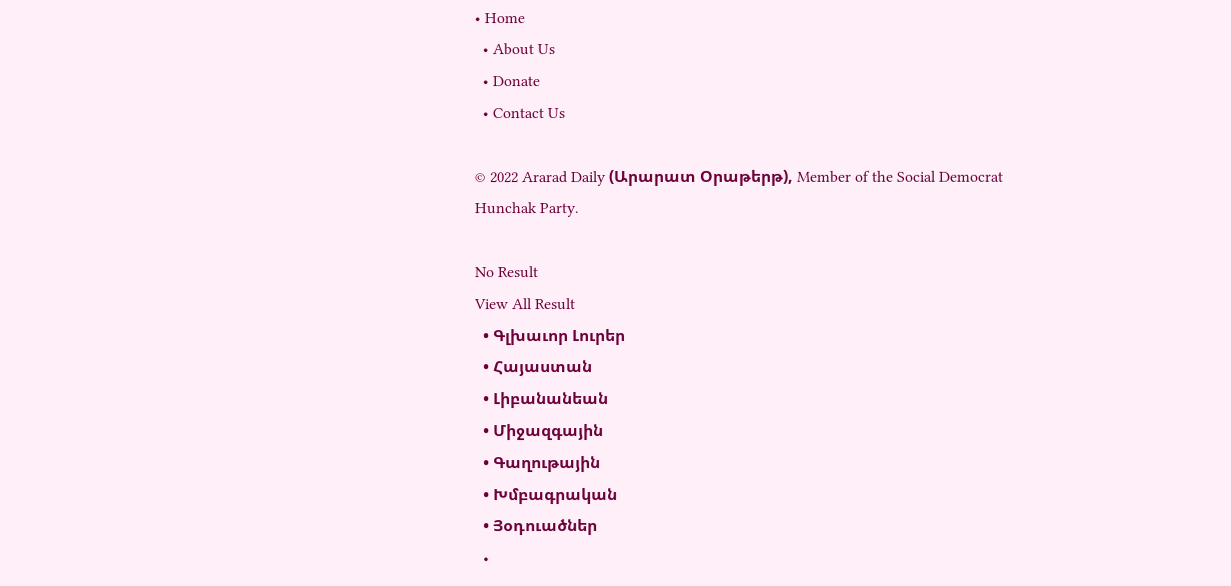• Home
  • About Us
  • Donate
  • Contact Us

© 2022 Ararad Daily (Արարատ Օրաթերթ), Member of the Social Democrat Hunchak Party.

No Result
View All Result
  • Գլխաւոր Լուրեր
  • Հայաստան
  • Լիբանանեան
  • Միջազգային
  • Գաղութային
  • Խմբագրական
  • Յօդուածներ
  •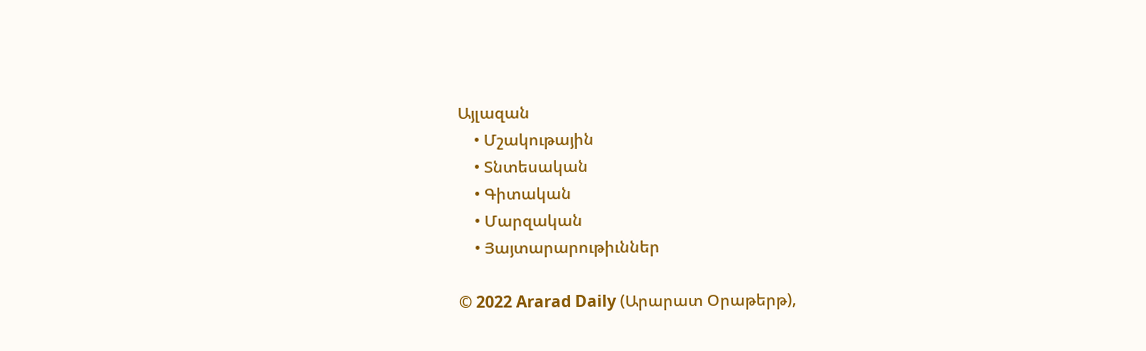Այլազան
    • Մշակութային
    • Տնտեսական
    • Գիտական
    • Մարզական
    • Յայտարարութիւններ

© 2022 Ararad Daily (Արարատ Օրաթերթ),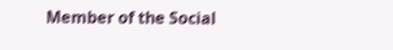Member of the Social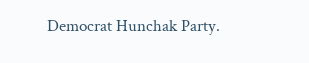Democrat Hunchak Party.